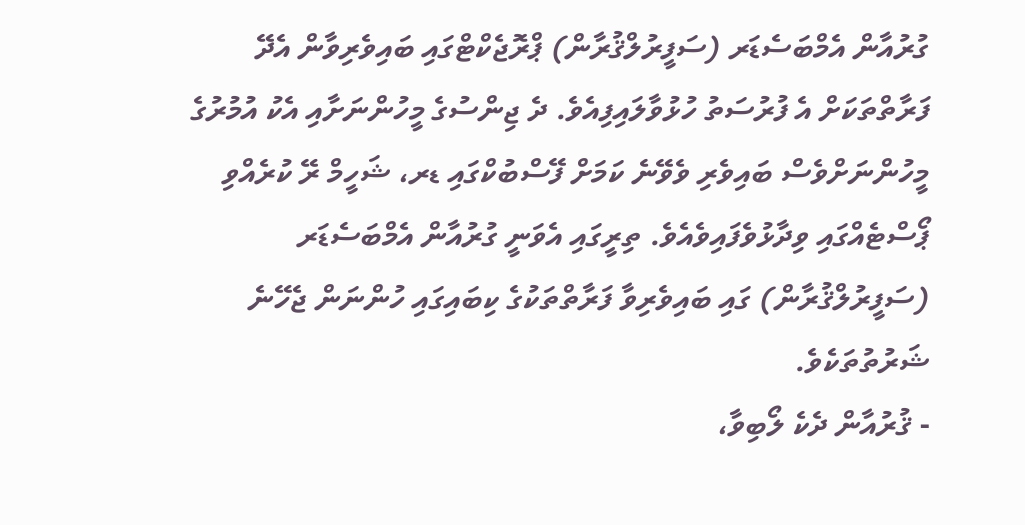ގުރުއާން އެމްބަސެޑަރ (ސަފީރުލްޤުރާން) ޕްރޮޖެކްޓްގައި ބައިވެރިވާން އެދޭ ފަރާތްތަކަށް އެ ފުރުސަތު ހުޅުވާލައިފިއެވެ. ދެ ޖިންސުގެ މީހުންނަށާއި އެކު އުމުރުގެ މީހުންނަށްވެސް ބައިވެރި ވެވޭނެ ކަމަށް ފޭސްބުކްގައި ޑރ، ޝަހީމް ރޭ ކުރެއްވި ޕޯސްޓެއްގައި ވިދާޅުވެފައިވެއެވެ. ތިރީގައި އެވަނީ ގުރުއާން އެމްބަސެޑަރ (ސަފީރުލްޤުރާން) ގައި ބައިވެރިވާ ފަރާތްތަކުގެ ކިބައިގައި ހުންނަން ޖެހޭނެ ޝަރުތުތަކެވެ.
- ޤުރުއާން ދެކެ ލޯބިވާ،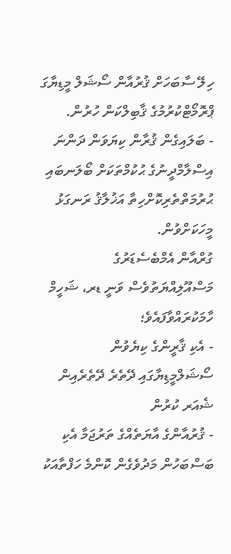ހިލޭ ސާބަހަށް ޤުރުއާން ސޯޝަލް މީޑިޔާގަ ޕްރޮމޯޓްކުރުމުގެ ޤާބިލްކަން ހުރުން.
- ބަލައިގެން ޤުރާން ކިޔަވަން ދަންނަ އިސްލާމްދީނުގެ ޙުކުމްތަކަށް ބޯލަނބައި ޙުރުމަތްތެރިކޮށްހިތާ އަޚުލާޤު ރަނގަޅު މީހަކަށްވުން.
ގުރްއާން އެމްބެސެޑަރުގެ މަސްއޫލިއްޔަތުވެސް ވަނީ ޑރ، ޝަހީމް ހާމަކުރައްވާފައެވެ؛
- އެކި ޤާރީންގެ ކިޔެވުން ސޯޝަލްމީޑިޔާގައި ދޭތެރެ ދޭތެރެއިން ޝެއަރ ކުރުން
- ޤުރުއާންގެ އާޔަތެއްގެ ތަރުޖަމާ އެކި ބަސްބަހުން މަދުވެގެން ކޮންމެ ހަފްތާއަކު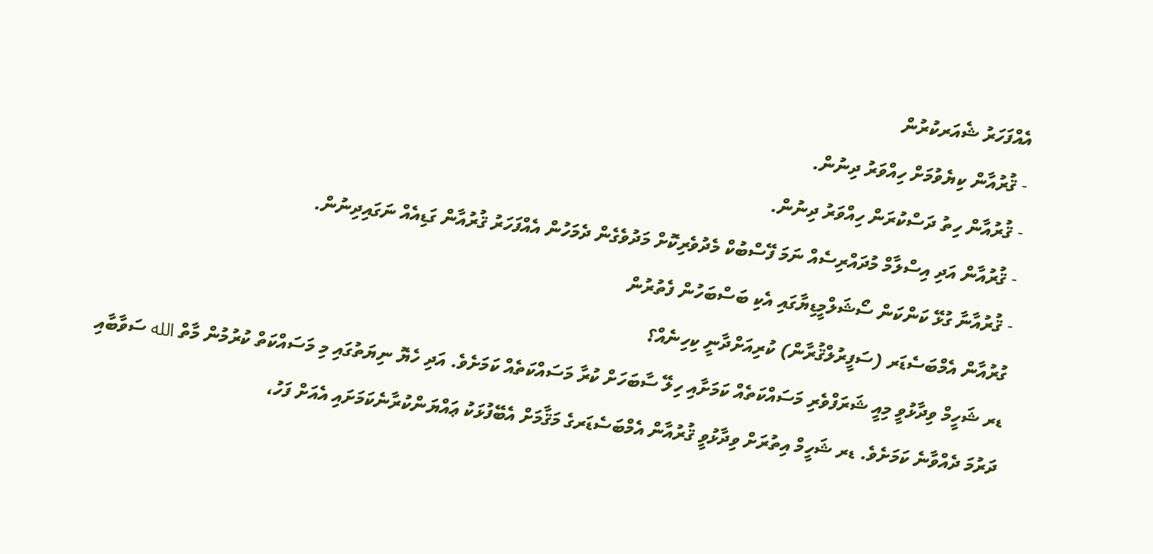އެއްފަހަރު ޝެއަރކުރުން
- ޤުރުއާން ކިޔެވުމަށް ހިއްވަރު ދިނުން.
- ޤުރުއާން ހިތު ދަސްކުރަން ހިއްވަރު ދިނުން.
- ޤުރުއާން އަދި އިސްލާމް މުދައްރިސެއް ނަމަ ފޭސްބުކް މެދުވެރިކޮށް މަދުވެގެން ދެމަހުން އެއްފަހަރު ޤުރުއާން ގަޑިއެއް ނަގައިދިނުން.
- ޤުރުއާނާ ގުޅޭ ކަންކަން ސޯޝަލްމީޑިޔާގައި އެކި ބަސްބަހުން ފެތުރުން
ގުރުއާން އެމްބަސެޑަރ (ސަފީރުލްޤުރާން) ކުރިއަށްދާނީ ކިހިނެއް؟
ޑރ ޝަހީމް ވިދާޅުވީ މިއީ ޝަރަފްވެރި މަސައްކަތެއް ކަމަށާއި ހިލޭ ސާބަހަށް ކުރާ މަސައްކަތެއް ކަމަށެވެ. އަދި ހެޔޮ ނިޔަތުގައި މި މަސައްކަތް ކުރުމުން މާތް الله ސަވާބާއި ދަރުމަ ދެއްވާނެ ކަމަށެވެ. ޑރ ޝަހީމް އިތުރަށް ވިދާޅުވީ ޤުރުއާން އެމްބަސެޑަރގެ މަޤާމަށް އެބޭފުޅަކު ޢައްޔަންކުރާނެކަމަށައި އެއަށް ފަހު،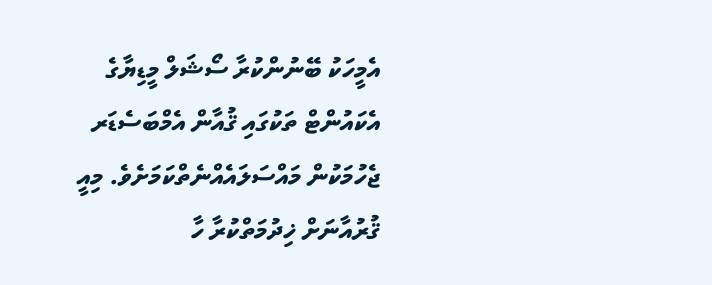އެމީހަކު ބޭނުންކުރާ ސޯޝަލް މީޑިޔާގެ އެކައުންޓް ތަކުގައި ޤުއާން އެމްބަސެޑަރ ޖެހުމަކުން މައްސަލައެއްނެތްކަމަށެވެ. މިއީ ޤުރުއާނަށް ޚިދުމަތްކުރާ ހާ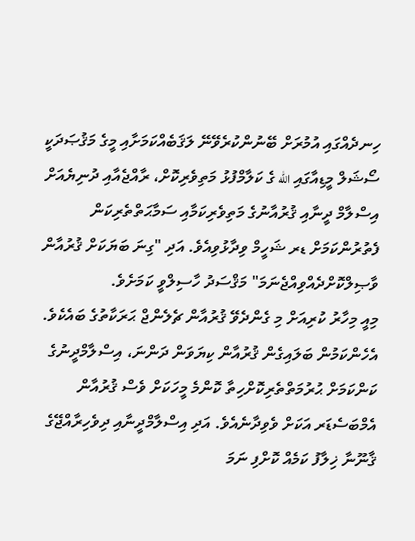ހިނދެއްގައި އުމުރަށް ބޭނުންކުރެވޭނޭ ލަޤަބެއްކަމަށާއި މީގެ މަޤުޞަދަކީ ސޯޝަލް މީޑިއާގައި الله ގެ ކަލާމްފުޅު މަތިވެރިކޮށް، ރާއްޖެއާއި ދުނިޔެއަށް އިސްލާމް ދީނާއި ޤުރުއާނުގެ މަތިވެރިކަމާއި ސަމާޙަތްތެރިކަން ފެތުރުންކަމަށް ޑރ ޝަހީމް ވިދާޅުވިއެވެ. އަދި "ގިނަ ބަޔަކަށް ޤުރުއާން ވާޞިލްކޮށްދެއްވިއްޖެނަމަ" މަޤްސަދު ހާސިލްވީ ކަމަށެވެ.
މިއީ މިހާރު ކުރިއަށް މި ގެންދެވޭ ޤުރުއާން ޗެލެންޖް ޙަރަކާތުގެ ބައެކެވެ. އެހެންކަމުން ބަލައިގެން ޤުރުއާން ކިޔަވަން ދަންނަ، އިސްލާމްދީނުގެ ކަންކަމަށް ޙުރުމަތްތެރިކޮށްހިތާ ކޮންމެ މީހަކަށް ވެސް ޤުރުއާން އެމްބަސެޑަރ އަކަށް ވެވިދާނެއެވެ. އަދި އިސްލާމްދީނާއި ދިވެހިރާއްޖޭގެ ޤާނޫނާ ޚިލާފު ކަމެއް ކޮށްފި ނަމަ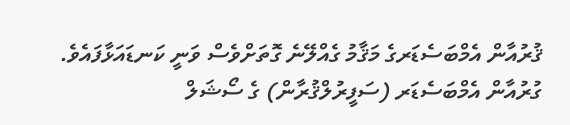ޤުރުއާން އެމްބަސެޑަރގެ މަޤާމު ގެއްލޭނެ ގޮތަށްވެސް ވަނީ ކަނޑައަޅާފައެވެ.
ގުރުއާން އެމްބަސެޑަރ (ސަފީރުލްޤުރާން) ގެ ސޯޝަލް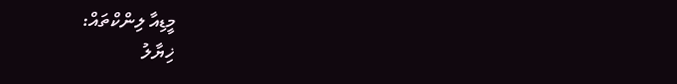މީޑިއާ ލިންކްތައް:
ޚިޔާލު